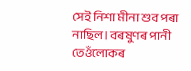সেই নিশা মীনা শুব পৰা নাছিল। বৰষুণৰ পানী তেওঁলোকৰ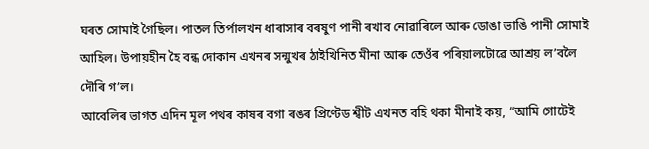ঘৰত সোমাই গৈছিল। পাতল তিৰ্পালখন ধাৰাসাৰ বৰষুণ পানী ৰখাব নোৱাৰিলে আৰু ডোঙা ভাঙি পানী সোমাই আহিল। উপায়হীন হৈ বন্ধ দোকান এখনৰ সন্মুখৰ ঠাইখিনিত মীনা আৰু তেওঁৰ পৰিয়ালটোৱে আশ্ৰয় ল’বলৈ দৌৰি গ’ল।
আবেলিৰ ভাগত এদিন মূল পথৰ কাষৰ বগা ৰঙৰ প্ৰিণ্টেড শ্বীট এখনত বহি থকা মীনাই কয়, “আমি গোটেই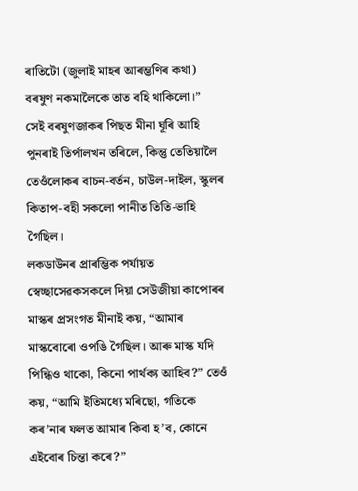ৰাতিটো (জুলাই মাহৰ আৰম্ভণিৰ কথা) বৰষুণ নকমালৈকে তাত বহি থাকিলো।”
সেই বৰষুণজাকৰ পিছত মীনা ঘূৰি আহি পুনৰাই তিৰ্পালখন তৰিলে, কিন্তু তেতিয়ালৈ তেওঁলোকৰ বাচন-বৰ্তন, চাউল-দাইল, স্কুলৰ কিতাপ-বহী সকলো পানীত তিতি-ভাহি গৈছিল।
লকডাউনৰ প্ৰাৰম্ভিক পৰ্যায়ত স্বেচ্ছাসেৱকসকলে দিয়া সেউজীয়া কাপোৰৰ মাস্কৰ প্ৰসংগত মীনাই কয়, “আমাৰ মাস্কবোৰো ওপঙি গৈছিল। আৰু মাস্ক যদি পিন্ধিও থাকো, কিনো পাৰ্থক্য আহিব?” তেওঁ কয়, “আমি ইতিমধ্যে মৰিছো, গতিকে কৰ’নাৰ ফলত আমাৰ কিবা হ’ব, কোনে এইবোৰ চিন্তা কৰে?”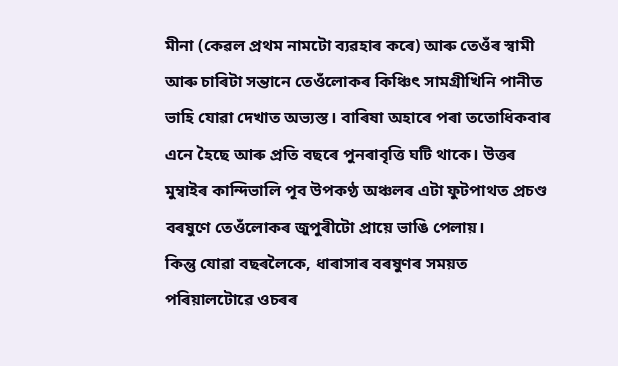মীনা (কেৱল প্ৰথম নামটো ব্যৱহাৰ কৰে) আৰু তেওঁৰ স্বামী আৰু চাৰিটা সন্তানে তেওঁলোকৰ কিঞ্চিৎ সামগ্ৰীখিনি পানীত ভাহি যোৱা দেখাত অভ্যস্ত। বাৰিষা অহাৰে পৰা ততোধিকবাৰ এনে হৈছে আৰু প্ৰতি বছৰে পুনৰাবৃত্তি ঘটি থাকে। উত্তৰ মুম্বাইৰ কান্দিভালি পূব উপকণ্ঠ অঞ্চলৰ এটা ফুটপাথত প্ৰচণ্ড বৰষুণে তেওঁলোকৰ জুপুৰীটো প্ৰায়ে ভাঙি পেলায়।
কিন্তু যোৱা বছৰলৈকে, ধাৰাসাৰ বৰষুণৰ সময়ত পৰিয়ালটোৱে ওচৰৰ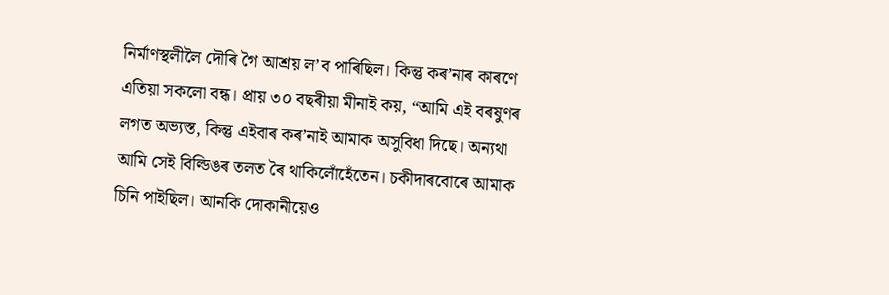নিৰ্মাণস্থলীলৈ দৌৰি গৈ আশ্ৰয় ল’ব পাৰিছিল। কিন্তু কৰ’নাৰ কাৰণে এতিয়া সকলো বন্ধ। প্ৰায় ৩০ বছৰীয়া মীনাই কয়, “আমি এই বৰষুণৰ লগত অভ্যস্ত, কিন্তু এইবাৰ কৰ’নাই আমাক অসুবিধা দিছে। অন্যথা আমি সেই বিল্ডিঙৰ তলত ৰৈ থাকিলোঁহেঁতেন। চকীদাৰবোৰে আমাক চিনি পাইছিল। আনকি দোকানীয়েও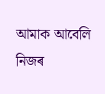আমাক আবেলি নিজৰ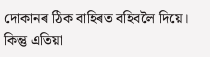দোকানৰ ঠিক বাহিৰত বহিবলৈ দিয়ে। কিন্তু এতিয়া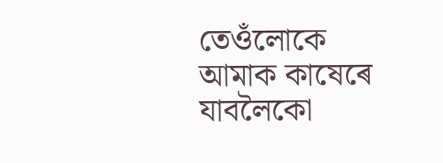তেওঁলোকে আমাক কাষেৰে যাবলৈকো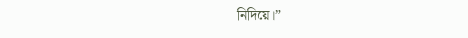নিদিয়ে।”